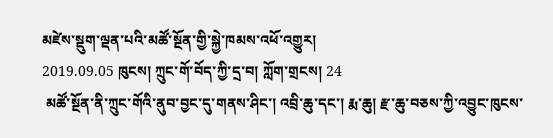མཛེས་སྡུག་ལྡན་པའི་མཚོ་སྔོན་གྱི་སྐྱེ་ཁམས་འཕོ་འགྱུར།
2019.09.05 ཁུངས། ཀྲུང་གོ་བོད་ཀྱི་དྲ་བ། ཀློག་གྲངས། 24
 མཚོ་སྔོན་ནི་ཀྲུང་གོའི་ནུབ་བྱང་དུ་གནས་ཤིང་། འབྲི་ཆུ་དང་། རྨ་ཆུ། རྫ་ཆུ་བཅས་ཀྱི་འབྱུང་ཁུངས་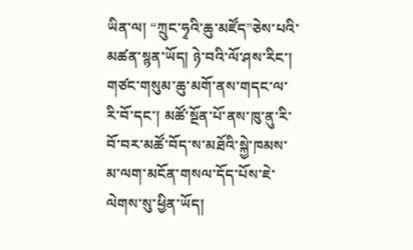ཡིན་ལ། “ཀྲུང་ཧྭའི་ཆུ་མཛོད”ཅེས་པའི་མཚན་སྙན་ཡོད། ཉེ་བའི་ལོ་ཤས་རིང་། གཙང་གསུམ་ཆུ་མགོ་ནས་གདང་ལ་རི་བོ་དང་། མཚོ་སྔོན་པོ་ནས་ཁུ་ནུ་རི་བོ་བར་མཚོ་བོད་ས་མཐོའི་སྐྱེ་ཁམས་མ་ལག་མངོན་གསལ་དོད་པོས་ཇེ་ལེགས་སུ་ཕྱིན་ཡོད།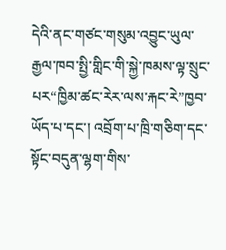དེའི་ནང་གཙང་གསུམ་འབྱུང་ཡུལ་རྒྱལ་ཁབ་སྤྱི་གླིང་གི་སྐྱེ་ཁམས་ལྟ་སྲུང་པར“ཁྱིམ་ཚང་རེར་ལས་རྐང་རེ”ཁྱབ་ཡོད་པ་དང་། འབྲོག་པ་ཁྲི་གཅིག་དང་སྟོང་བདུན་ལྷག་གིས་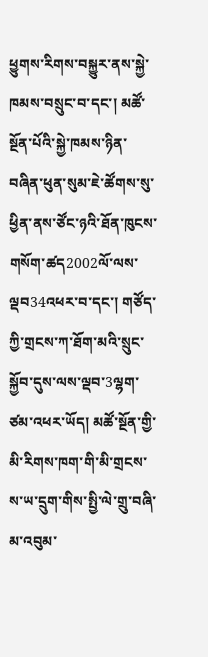ཕྱུགས་རིགས་བསྐྱུར་ནས་སྐྱེ་ཁམས་བསྲུང་བ་དང་། མཚོ་སྔོན་པོའི་སྐྱེ་ཁམས་ཉིན་བཞིན་ཕུན་སུམ་ཇེ་ཚོགས་སུ་ཕྱིན་ནས་ཙོང་ཉའི་ཐོན་ཁུངས་གསོག་ཚད2002ལོ་ལས་ལྡབ34འཕར་བ་དང་། གཙོད་ཀྱི་གྲངས་ཀ་ཐོག་མའི་སྲུང་སྐྱོབ་དུས་ལས་ལྡབ་3ལྷག་ཙམ་འཕར་ཡོད། མཚོ་སྔོན་གྱི་མི་རིགས་ཁག་གི་མི་གྲངས་ས་ཡ་དྲུག་གིས་སྤྱི་ལེ་གྲུ་བཞི་མ་འབུམ་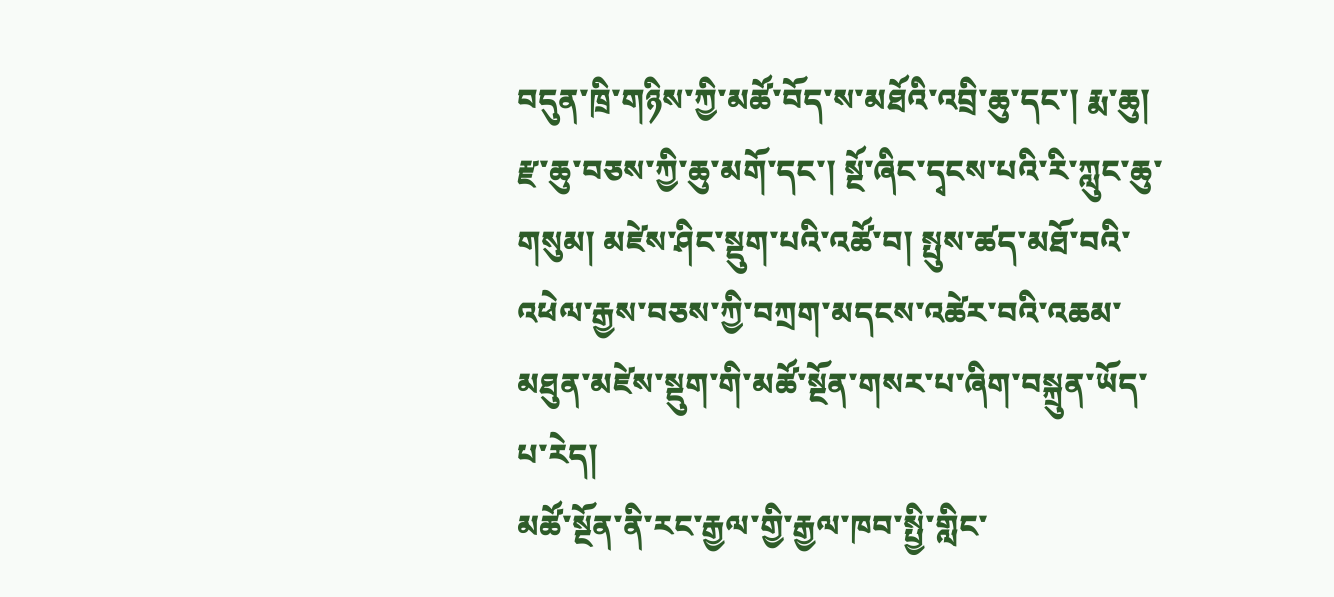བདུན་ཁྲི་གཉིས་ཀྱི་མཚོ་བོད་ས་མཐོའི་འབྲི་ཆུ་དང་། རྨ་ཆུ། རྫ་ཆུ་བཅས་ཀྱི་ཆུ་མགོ་དང་། སྔོ་ཞིང་དྭངས་པའི་རི་ཀླུང་ཆུ་གསུམ། མཛེས་ཤིང་སྡུག་པའི་འཚོ་བ། སྤུས་ཚད་མཐོ་བའི་འཕེལ་རྒྱས་བཅས་ཀྱི་བཀྲག་མདངས་འཚེར་བའི་འཆམ་མཐུན་མཛེས་སྡུག་གི་མཚོ་སྔོན་གསར་པ་ཞིག་བསྐྲུན་ཡོད་པ་རེད།
མཚོ་སྔོན་ནི་རང་རྒྱལ་གྱི་རྒྱལ་ཁབ་སྤྱི་གླིང་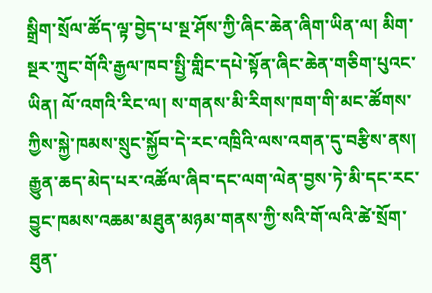སྒྲིག་སྲོལ་ཚོད་ལྟ་བྱེད་པ་སྔ་ཤོས་ཀྱི་ཞིང་ཆེན་ཞིག་ཡིན་ལ། མིག་སྔར་ཀྲུང་གོའི་རྒྱལ་ཁབ་སྤྱི་གླིང་དཔེ་སྟོན་ཞིང་ཆེན་གཅིག་པུའང་ཡིན། ལོ་འགའི་རིང་ལ། ས་གནས་མི་རིགས་ཁག་གི་མང་ཚོགས་ཀྱིས་སྐྱེ་ཁམས་སྲུང་སྐྱོབ་དེ་རང་འཁྲིའི་ལས་འགན་དུ་བརྩིས་ནས། རྒྱུན་ཆད་མེད་པར་འཚོལ་ཞིབ་དང་ལག་ལེན་བྱས་ཏེ་མི་དང་རང་བྱུང་ཁམས་འཆམ་མཐུན་མཉམ་གནས་ཀྱི་སའི་གོ་ལའི་ཚེ་སྲོག་ཐུན་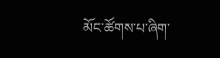མོང་ཚོགས་པ་ཞིག་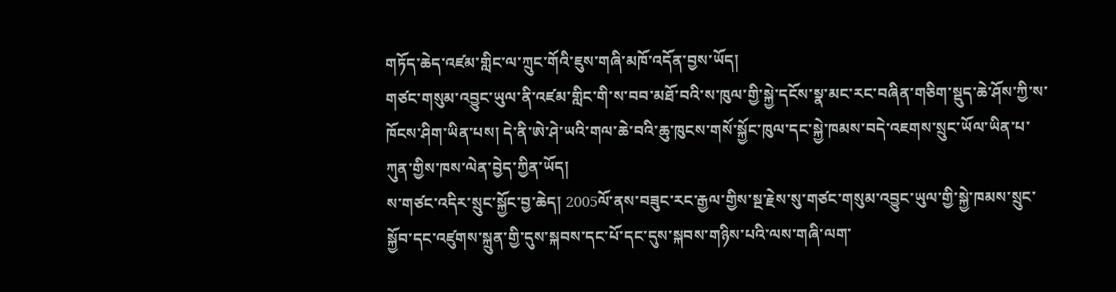གཏོད་ཆེད་འཛམ་གླིང་ལ་ཀྲུང་གོའི་ཇུས་གཞི་མཁོ་འདོན་བྱས་ཡོད།
གཙང་གསུམ་འབྱུང་ཡུལ་ནི་འཛམ་གླིང་གི་ས་བབ་མཐོ་བའི་ས་ཁུལ་གྱི་སྐྱེ་དངོས་སྣ་མང་རང་བཞིན་གཅིག་སྡུད་ཆེ་ཤོས་ཀྱི་ས་ཁོངས་ཤིག་ཡིན་པས། དེ་ནི་ཨེ་ཤེ་ཡའི་གལ་ཆེ་བའི་ཆུ་ཁུངས་གསོ་སྐྱོང་ཁུལ་དང་སྐྱེ་ཁམས་བདེ་འཇགས་སྲུང་ཡོལ་ཡིན་པ་ཀུན་གྱིས་ཁས་ལེན་བྱེད་ཀྱིན་ཡོད།
ས་གཙང་འདིར་སྲུང་སྐྱོང་བྱ་ཆེད། 2005ལོ་ནས་བཟུང་རང་རྒྱལ་གྱིས་སྔ་རྗེས་སུ་གཙང་གསུམ་འབྱུང་ཡུལ་གྱི་སྐྱེ་ཁམས་སྲུང་སྐྱོབ་དང་འཛུགས་སྐྲུན་གྱི་དུས་སྐབས་དང་པོ་དང་དུས་སྐབས་གཉིས་པའི་ལས་གཞི་ལག་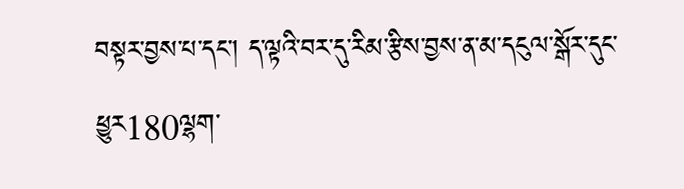བསྟར་བྱས་པ་དང་། ད་ལྟའི་བར་དུ་རིམ་རྩིས་བྱས་ན་མ་དངུལ་སྒོར་དུང་ཕྱུར180ལྷག་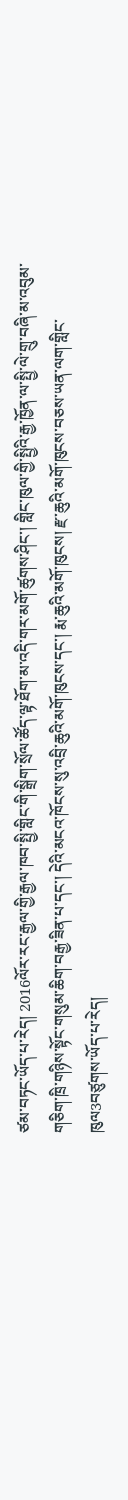ཙམ་བཏང་ཡོད་པ་རེད། 2016ལོར་རང་རྒྱལ་གྱི་རྒྱལ་ཁབ་སྤྱི་གླིང་གི་སྒྲིག་སྲོལ་ཚོད་ལྟ་ཐོག་མ་འདི་གར་མགོ་ཚུགས་ཤིང་། གླིང་ཁུལ་གྱི་སྤྱིའི་རྒྱ་ཁྱོན་ལ་སྤྱི་ལེ་གྲུ་བཞི་མ་འབུམ་གཅིག་ཁྲི་གཉིས་སྟོང་གསུམ་ཆིག་བརྒྱ་ཟིན་པ་དང་། དེའི་མངའ་ཁོངས་སུ་འབྲི་ཆུའི་མགོ་ཁུངས་དང་། རྨ་ཆུའི་མགོ་ཁུངས། རྫ་ཆུའི་མགོ་ཁུངས་བཅས་ཡན་ལག་གླིང་ཁུལ3བཙུགས་ཡོད་པ་རེད།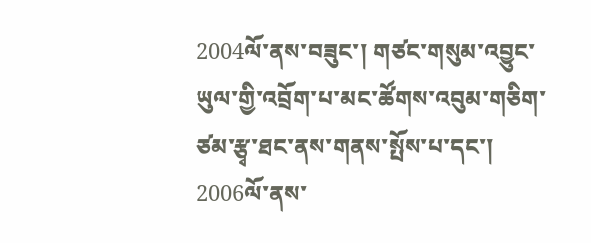2004ལོ་ནས་བཟུང་། གཙང་གསུམ་འབྱུང་ཡུལ་གྱི་འབྲོག་པ་མང་ཚོགས་འབུམ་གཅིག་ཙམ་རྩྭ་ཐང་ནས་གནས་སྤོས་པ་དང་། 2006ལོ་ནས་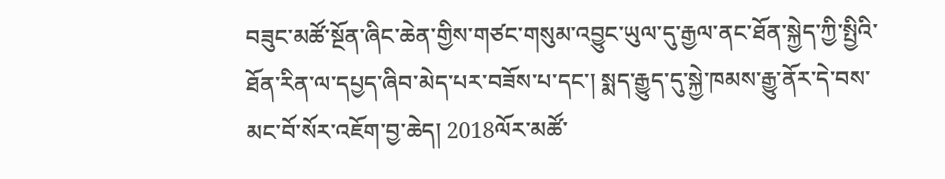བཟུང་མཚོ་སྔོན་ཞིང་ཆེན་གྱིས་གཙང་གསུམ་འབྱུང་ཡུལ་དུ་རྒྱལ་ནང་ཐོན་སྐྱེད་ཀྱི་སྤྱིའི་ཐོན་རིན་ལ་དཔྱད་ཞིབ་མེད་པར་བཟོས་པ་དང་། སྨད་རྒྱུད་དུ་སྐྱེ་ཁམས་རྒྱུ་ནོར་དེ་བས་མང་བོ་སོར་འཇོག་བྱ་ཆེད། 2018ལོར་མཚོ་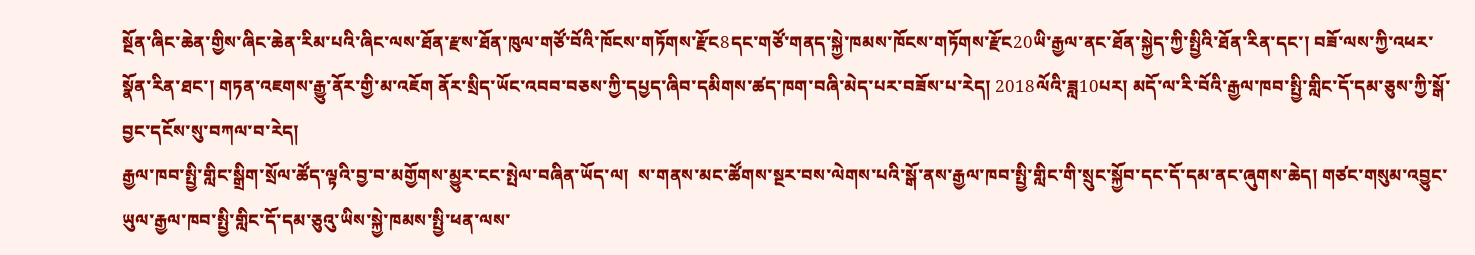སྔོན་ཞིང་ཆེན་གྱིས་ཞིང་ཆེན་རིམ་པའི་ཞིང་ལས་ཐོན་རྫས་ཐོན་ཁུལ་གཙོ་བོའི་ཁོངས་གཏོགས་རྫོང8དང་གཙོ་གནད་སྐྱེ་ཁམས་ཁོངས་གཏོགས་རྫོང20ཡི་རྒྱལ་ནང་ཐོན་སྐྱེད་ཀྱི་སྤྱིའི་ཐོན་རིན་དང་། བཟོ་ལས་ཀྱི་འཕར་སྣོན་རིན་ཐང་། གཏན་འཇགས་རྒྱུ་ནོར་གྱི་མ་འཇོག ནོར་སྲིད་ཡོང་འབབ་བཅས་ཀྱི་དཔྱད་ཞིབ་དམིགས་ཚད་ཁག་བཞི་མེད་པར་བཟོས་པ་རེད། 2018ལོའི་ཟླ10པར། མདོ་ལ་རི་བོའི་རྒྱལ་ཁབ་སྤྱི་གླིང་དོ་དམ་ཅུས་ཀྱི་སྒོ་བྱང་དངོས་སུ་བཀལ་བ་རེད།
རྒྱལ་ཁབ་སྤྱི་གླིང་སྒྲིག་སྲོལ་ཚོད་ལྟའི་བྱ་བ་མགྱོགས་མྱུར་ངང་སྤེལ་བཞིན་ཡོད་ལ།  ས་གནས་མང་ཚོགས་སྔར་བས་ལེགས་པའི་སྒོ་ནས་རྒྱལ་ཁབ་སྤྱི་གླིང་གི་སྲུང་སྐྱོབ་དང་དོ་དམ་ནང་ཞུགས་ཆེད། གཙང་གསུམ་འབྱུང་ཡུལ་རྒྱལ་ཁབ་སྤྱི་གླིང་དོ་དམ་ཅུའུ་ཡིས་སྐྱེ་ཁམས་སྤྱི་ཕན་ལས་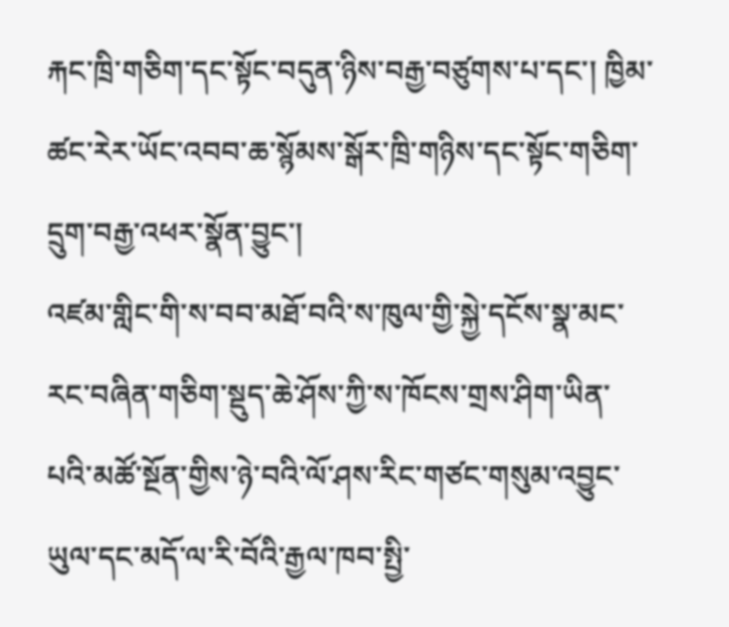རྐང་ཁྲི་གཅིག་དང་སྟོང་བདུན་ཉིས་བརྒྱ་བཙུགས་པ་དང་། ཁྱིམ་ཚང་རེར་ཡོང་འབབ་ཆ་སྙོམས་སྒོར་ཁྲི་གཉིས་དང་སྟོང་གཅིག་དྲུག་བརྒྱ་འཕར་སྣོན་བྱུང་།
འཛམ་གླིང་གི་ས་བབ་མཐོ་བའི་ས་ཁུལ་གྱི་སྐྱེ་དངོས་སྣ་མང་རང་བཞིན་གཅིག་སྡུད་ཆེ་ཤོས་ཀྱི་ས་ཁོངས་གྲས་ཤིག་ཡིན་པའི་མཚོ་སྔོན་གྱིས་ཉེ་བའི་ལོ་ཤས་རིང་གཙང་གསུམ་འབྱུང་ཡུལ་དང་མདོ་ལ་རི་བོའི་རྒྱལ་ཁབ་སྤྱི་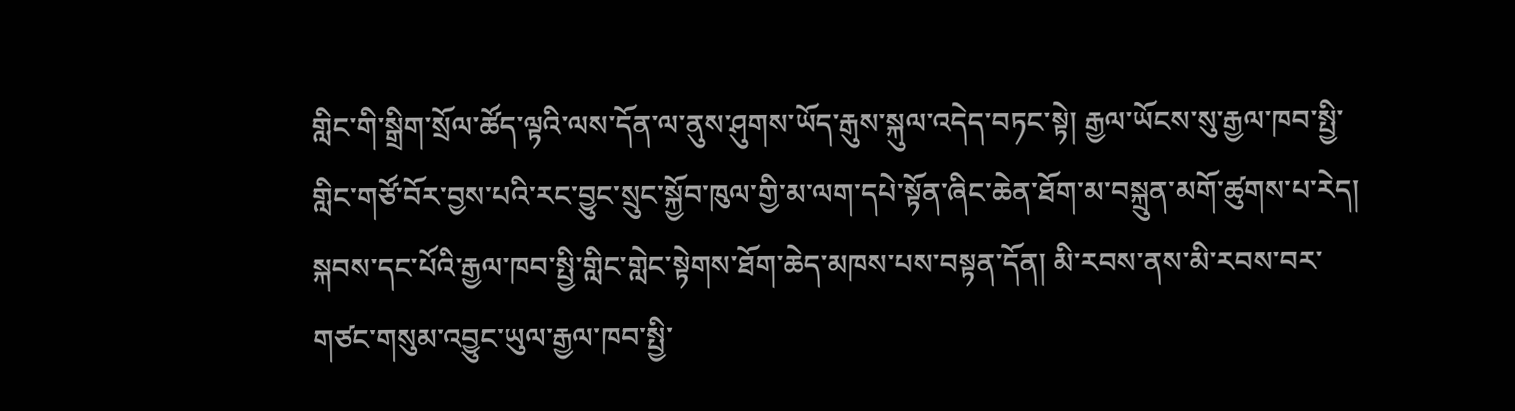གླིང་གི་སྒྲིག་སྲོལ་ཚོད་ལྟའི་ལས་དོན་ལ་ནུས་ཤུགས་ཡོད་རྒུས་སྐུལ་འདེད་བཏང་སྟེ། རྒྱལ་ཡོངས་སུ་རྒྱལ་ཁབ་སྤྱི་གླིང་གཙོ་བོར་བྱས་པའི་རང་བྱུང་སྲུང་སྐྱོབ་ཁུལ་གྱི་མ་ལག་དཔེ་སྟོན་ཞིང་ཆེན་ཐོག་མ་བསྐྲུན་མགོ་ཚུགས་པ་རེད།
སྐབས་དང་པོའི་རྒྱལ་ཁབ་སྤྱི་གླིང་གླེང་སྟེགས་ཐོག་ཆེད་མཁས་པས་བསྟན་དོན། མི་རབས་ནས་མི་རབས་བར་གཙང་གསུམ་འབྱུང་ཡུལ་རྒྱལ་ཁབ་སྤྱི་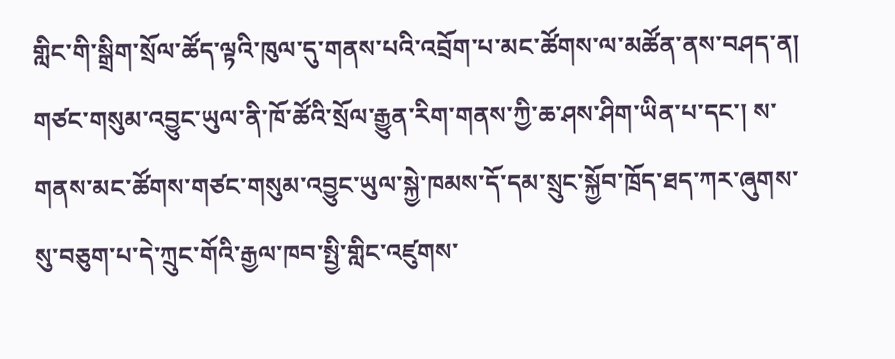གླིང་གི་སྒྲིག་སྲོལ་ཚོད་ལྟའི་ཁུལ་དུ་གནས་པའི་འབྲོག་པ་མང་ཚོགས་ལ་མཚོན་ནས་བཤད་ན། གཙང་གསུམ་འབྱུང་ཡུལ་ནི་ཁོ་ཚོའི་སྲོལ་རྒྱུན་རིག་གནས་ཀྱི་ཆ་ཤས་ཤིག་ཡིན་པ་དང་། ས་གནས་མང་ཚོགས་གཙང་གསུམ་འབྱུང་ཡུལ་སྐྱེ་ཁམས་དོ་དམ་སྲུང་སྐྱོབ་ཁྲོད་ཐད་ཀར་ཞུགས་སུ་བཅུག་པ་དེ་ཀྲུང་གོའི་རྒྱལ་ཁབ་སྤྱི་གླིང་འཛུགས་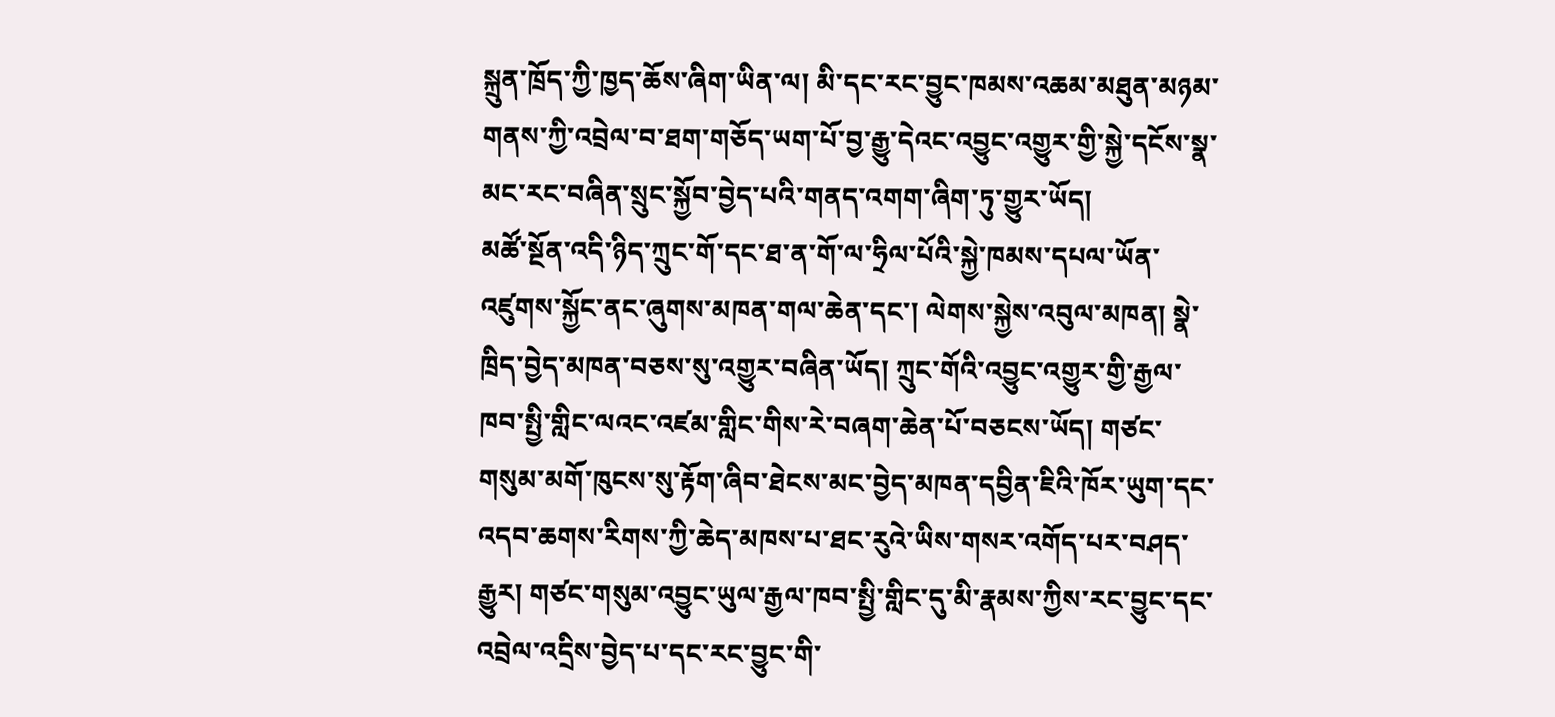སྐྲུན་ཁྲོད་ཀྱི་ཁྱད་ཆོས་ཞིག་ཡིན་ལ། མི་དང་རང་བྱུང་ཁམས་འཆམ་མཐུན་མཉམ་གནས་ཀྱི་འབྲེལ་བ་ཐག་གཅོད་ཡག་པོ་བྱ་རྒྱུ་དེའང་འབྱུང་འགྱུར་གྱི་སྐྱེ་དངོས་སྣ་མང་རང་བཞིན་སྲུང་སྐྱོབ་བྱེད་པའི་གནད་འགག་ཞིག་ཏུ་གྱུར་ཡོད།
མཚོ་སྔོན་འདི་ཉིད་ཀྲུང་གོ་དང་ཐ་ན་གོ་ལ་ཧྲིལ་པོའི་སྐྱེ་ཁམས་དཔལ་ཡོན་འཛུགས་སྐྱོང་ནང་ཞུགས་མཁན་གལ་ཆེན་དང་། ལེགས་སྐྱེས་འབུལ་མཁན། སྣེ་ཁྲིད་བྱེད་མཁན་བཅས་སུ་འགྱུར་བཞིན་ཡོད། ཀྲུང་གོའི་འབྱུང་འགྱུར་གྱི་རྒྱལ་ཁབ་སྤྱི་གླིང་ལའང་འཛམ་གླིང་གིས་རེ་བཞག་ཆེན་པོ་བཅངས་ཡོད། གཙང་གསུམ་མགོ་ཁུངས་སུ་རྟོག་ཞིབ་ཐེངས་མང་བྱེད་མཁན་དབྱིན་ཇིའི་ཁོར་ཡུག་དང་འདབ་ཆགས་རིགས་ཀྱི་ཆེད་མཁས་པ་ཐང་རུའེ་ཡིས་གསར་འགོད་པར་བཤད་རྒྱུར། གཙང་གསུམ་འབྱུང་ཡུལ་རྒྱལ་ཁབ་སྤྱི་གླིང་དུ་མི་རྣམས་ཀྱིས་རང་བྱུང་དང་འབྲེལ་འདྲིས་བྱེད་པ་དང་རང་བྱུང་གི་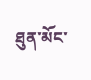ཐུན་མོང་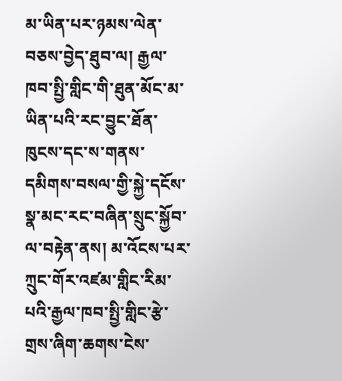མ་ཡིན་པར་ཉམས་ལེན་བཅས་བྱེད་ཐུབ་ལ། རྒྱལ་ཁབ་སྤྱི་གླིང་གི་ཐུན་མོང་མ་ཡིན་པའི་རང་བྱུང་ཐོན་ཁུངས་དང་ས་གནས་དམིགས་བསལ་གྱི་སྐྱེ་དངོས་སྣ་མང་རང་བཞིན་སྲུང་སྐྱོབ་ལ་བརྟེན་ནས། མ་འོངས་པར་ཀྲུང་གོར་འཛམ་གླིང་རིམ་པའི་རྒྱལ་ཁབ་སྤྱི་གླིང་རྩེ་གྲས་ཞིག་ཆགས་ངེས་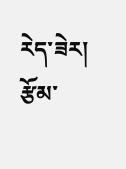རེད་ཟེར།
རྩོམ་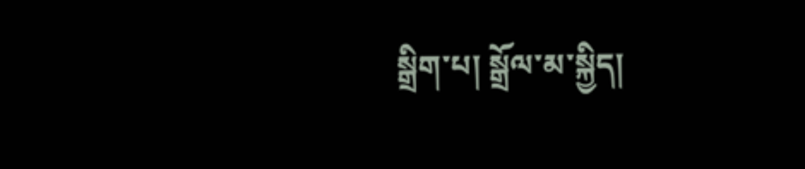སྒྲིག་པ། སྒྲོལ་མ་སྐྱིད།